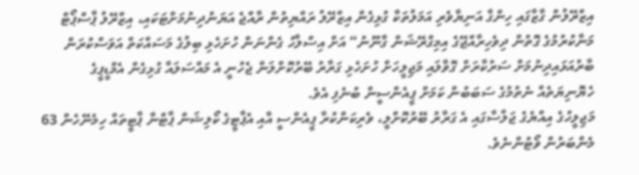އިޒްރޭލުން ގާޒާގައި ހިންގާ އަނިޔާވެރި އަމަލުތަކާ ގުޅިގެން އިޒްރޭލު ރައްޔިތުން ރާއްޖެ އަޔަނުދިނުމަށްޓަކައި، އިޒްރޭލު ޕާސްޕޯޓް މަނާކުރުމުގެ ގޮތުން ދިވެހިރާއްޖޭގެ އިމިގްރޭޝަން ގާނޫނު“ އަށް އިސްލާހު ގެންނަން ހުށަހެޅި ބިލުގެ މަސައްކަތް އަވަސްކުރަން ބާރުއަޅައިދިނުމަށް ސަރުކާރަށް ގޮވާލައި މަޖިލީހަށް ހުށަހެޅި ގަރާރު ބޭރުކޮށްލަން ޖެހުނީ އެ މައްސަލައާ ގުޅިގެން އެމްޑީޕީގެ ހެޔޮނިޔަތެއް ނެތުމުގެ ސަބަބުން ކަމަށް ޕީއެންސީން ބުނެފި އެވެ.
މަޖިލީހުގެ އިއްޔެގެ ޖަލްސާގައި އެ ގަރާރު ބޭރުކޮށްލީ، ވެރިކަންކުރާ ޕީއެންސީ އާއި އެޕާޓީގެ ކޯލިޝަން ޕާޓްނާ ޕާޓީތައް ހިމެނޭހެން 63 މެންބަރުން ވޯޓުންނެވެ.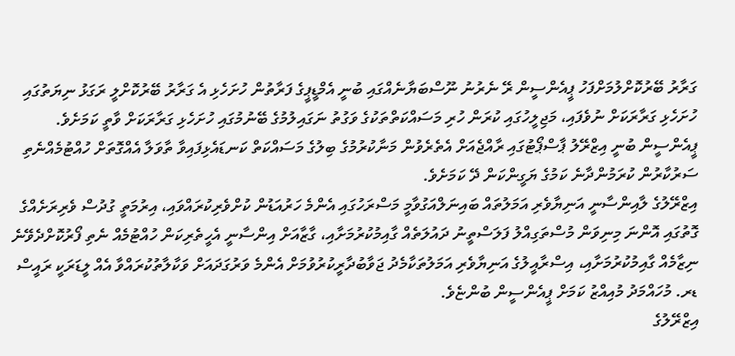ގަރާރު ބޭރުކޮށްލުމަށްފަހު ޕީއެންސީން ރޭ ނެރުނު ނޫސްބަޔާނެއްގައި ބުނީ އެމްޑީޕީގެ ފަރާތުން ހުށަހެޅި އެ ގަރާރު ބޭރުކޮށްލީ ރަގަޅު ނިޔަތުގައި ހުށަހެޅި ގަރާރަކަށް ނުވެފައި، މަޖިލީހުގައި ކުރަން ހުރި މަސައްކަތްތަކުގެ ވަގުތު ނަގައިލުމުގެ ބޭނުމުގައި ހުށަހެޅި ގަރާރަކަށް ވާތީ ކަމަށެވެ.
ޕީއެންސީން ބުނީ އިޒްރޭލު ޕާސްޕޯޓުގައި ރާއްޖެއަށް އެތެރެވުން މަނާކުރުމުގެ ބިލުގެ މަސައްކަތް ކަނޑައެޅިފައިވާ ތާވަލާ އެއްގޮތަށް ހުއްޓުމެއްނެތި ސަރުކާރުން ކުރަމުންދާނެ ކަމުގެ ޔަގީންކަން ދޭ ކަމަށެވެ.
އިޒްރޭލުގެ ލާއިންސާނީ އަނިޔާވެރި އަމަލުތައް ބައިނަލްއަގުވާމީ މަސްރަހުގައި އެންމެ ހަރުއަޑުން ކުށްވެރިކުރައްވައި، އިރުމަތީ ގުދުސް ވެރިރަށެއްގެ ގޮތުގައި އޮންނަ މިނިވަން މުސްތަގިއްލު ފަލަސްތީނު ދައުލަތެއް ގާއިމުކުރުމަށާއި، ގާޒާއަށް އިންސާނީ އެހީތެރިކަން ހުއްޓުމެއް ނެތި ފޯރުކޮށްދެވޭނެ ނިޒާމެއް ގާއިމުކުރުމަށާއި، އިސްރާއީލުގެ އަނިޔާވެރި އަމަލުތަކާމެދު ޖަވާބުދާރީކުރުވުމަށް އެންމެ ވަރުގަދައަށް ވަކާލާތުކުރައްވާ އެއް ލީޑަރަކީ ރައީސް ޑރ. މުހައްމަދު މުއިއްޒު ކަމަށް ޕީއެންސީން ބުންޏެވެ.
އިޒްރޭލުގެ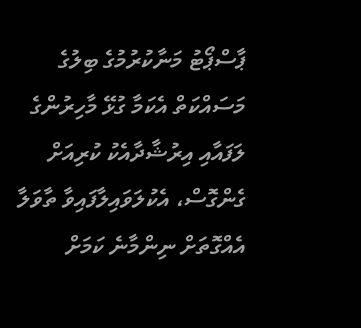ޕާސްޕޯޓު މަނާކުރުމުގެ ބިލުގެ މަސައްކަތް އެކަމާ ގުޅޭ މާހިރުންގެ ލަފައާއި އިރުޝާދާއެކު ކުރިއަށް ގެންގޮސް، އެކުލަވައިލާފައިވާ ތާވަލާ އެއްގޮތަށް ނިންމާނެ ކަމަށް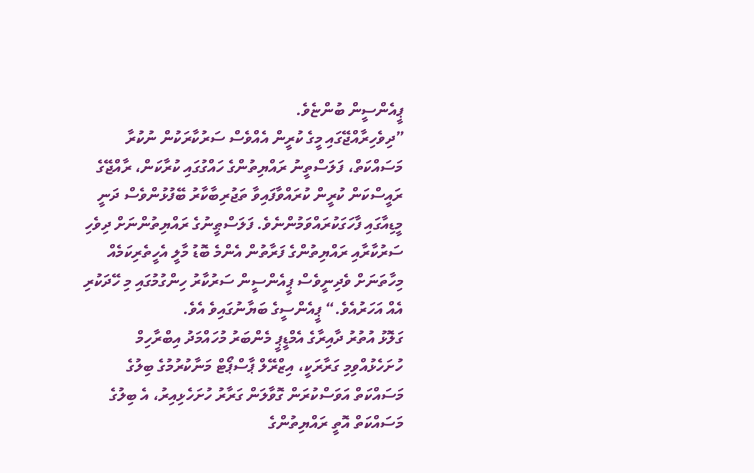ޕީއެންސީން ބުންޏެވެ.
”ދިވެހިރާއްޖޭގައި މީގެ ކުރީން އެއްވެސް ސަރުކާރަކުން ނުކުރާ މަސައްކަތް، ފަލަސްތީނު ރައްޔިތުންގެ ހައްގުގައި ކުރާކަން، ރާއްޖޭގެ ރައީސްކަން ކުރީން ކުރައްވާފައިވާ ތަޖުރިބާކާރު ބޭފުޅުންވެސް ދަނީ މީޑިއާގައި ފާހަގަކުރައްވަމުންނެވެ. ފަލަސްޠީނުގެ ރައްޔިތުންނަށް ދިވެހި ސަރުކާރާއި ރައްޔިތުންގެ ފަރާތުން އެންމެ ބޮޑު މާލީ އެހީތެރިކަމެއް މިހާތަނަށް ވެދިނީވެސް ޕީއެންސީން ސަރުކާރު ހިންގުމުގައި މި ހޭދަކުރި އެއް އަހަރުއެވެ.“ ޕީއެންސީގެ ބަޔާނުގައިވެ އެވެ.
ގަލޮޅު އުތުރު ދާއިރާގެ އެމްޑީޕީ މެންބަރު މުހައްމަދު އިބްރާހިމް ހުށަހެޅުއްވިމި ގަރާރަކީ، އިޒްރޭލް ޕާސްޕޯޓް މަނާކުރުމުގެ ބިލުގެ މަސައްކަތް އަވަސްކުރަން ގޮވާލަން ގަރާރު ހުށަހެޅިއިރު، އެ ބިލުގެ މަސައްކަތް އޮތީ ރައްޔިތުންގެ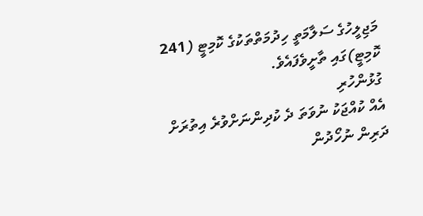މަޖިލީހުގެ ސަލާމަތީ ހިދުމަތްތަކުގެ ކޮމިޓީ (241 ކޮމިޓީ)ގައި ތާށީވެފައެވެ.
ގުޅުންހުރި
އެއް ކުއްޖަކު ނުވަތަ ދެ ކުދިންނަށްވުރެ އިތުރަށް ދަރިން ނުހޯދުން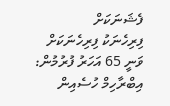ފެޝަނަކަށް
ފިރިހެނަކު ފިރިހެނަކަށް ވަނީ 65 އަހަރު ފުރުމުން: އިބްރާހިމް ހުސެއިން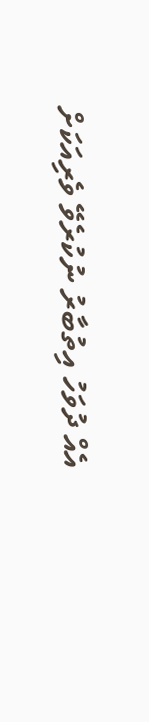އެއް ދުވަހު އިތުބާރު ނުކުރެވޭ ވެރިއަކަށް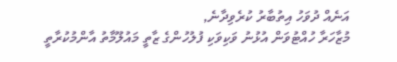އަނެއް ދުވަހު އިތުބާރު ކުރެވިދާނެ,
މުޒާހަރާ ހުއްޓުވަން އުޅުނު ވަކިވަކި ފުލުހުންގެ ޒާތީ މައުލޫމާތު އާންމުކުރާތީ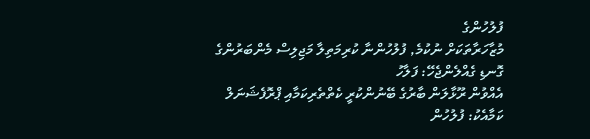ފުލުހުންގެ
މުޒާހަރާތަކަށް ނުކުމެ, ފުލުހުންނާ ކުރިމަތިލާ މަޖިލިސް މެންބަރުންގެ ގޮނޑި ގެއްލެންޖެހޭ: ފަލާހު
އެއްވުން ރޫޅާލަން ބާރުގެ ބޭނުންކުރީ ކެތްތެރިކަމާއި ޕްރޮފެޝަނަލް ކަމާއެކު: ފުލުހުން